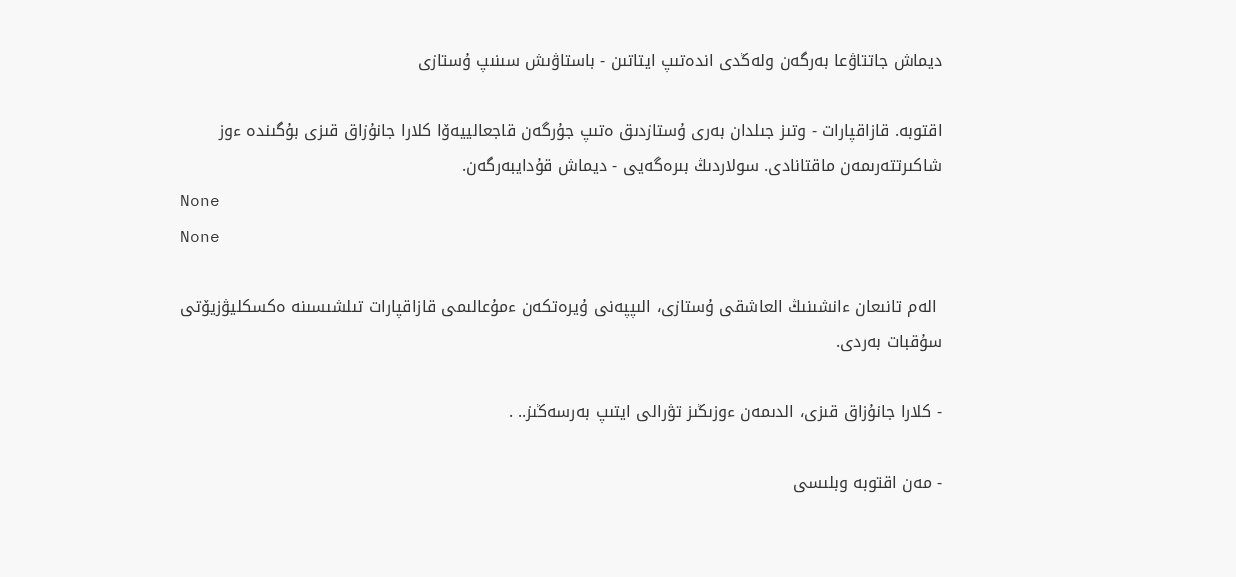ديماش جاتتاۋعا بەرگەن ولەڭدى اندەتىپ ايتاتىن - باستاۋىش سىنىپ ۇستازى

اقتوبە. قازاقپارات - وتىز جىلدان بەرى ۇستازدىق ەتىپ جۇرگەن قاجعالييەۆا كلارا جانۇزاق قىزى بۇگىندە ءوز شاكىرتتەرىمەن ماقتانادى. سولاردىڭ بىرەگەيى - ديماش قۇدايبەرگەن.
None
None

 الەم تانىعان ءانشىنىڭ العاشقى ۇستازى، الىپپەنى ۇيرەتكەن ءمۇعالىمى قازاقپارات تىلشىسىنە ەكسكليۋزيۆتى سۇقبات بەردى.

- كلارا جانۇزاق قىزى، الدىمەن ءوزىڭىز تۋرالى ايتىپ بەرسەڭىز.. .

- مەن اقتوبە وبلىسى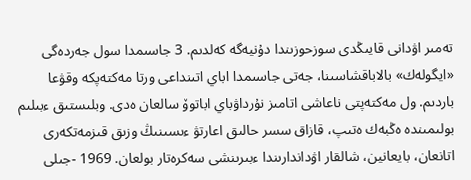تەمىر اۋدانى قايىڭدى سوزحوزىندا دۇنيەگە كەلدىم. 3 جاسىمدا سول جەردەگى «ايگولەك» بالاباقشاسىنا، جەتى جاسىمدا اباي اتىنداعى ورتا مەكتەپكە وقۋعا باردىم. ول مەكتەپتى ناعاشى اتامىز نۇرداۋباي اباتوۆ سالعان ەدى. وبلىستىق ءبىلىم بولىمىندە ەڭبەك ەتىپ، قازاق سسر حالىق اعارتۋ ءىسىنىڭ وزىق قىزمەتكەرى اتانعان، بايعانين، شالقار اۋداندارىندا ءبىرىنشى سەكرەتار بولعان. 1969 -جىلى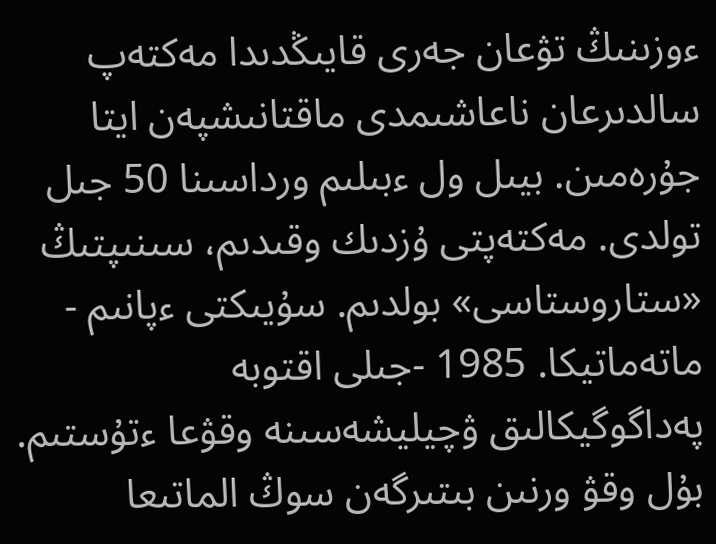ءوزىنىڭ تۋعان جەرى قايىڭدىدا مەكتەپ سالدىرعان ناعاشىمدى ماقتانىشپەن ايتا جۇرەمىن. بيىل ول ءبىلىم ورداسىنا 50 جىل تولدى. مەكتەپتى ۇزدىك وقىدىم، سىنىپتىڭ «ستاروستاسى» بولدىم. سۇيىكتى ءپانىم - ماتەماتيكا. 1985 -جىلى اقتوبە پەداگوگيكالىق ۋچيليشەسىنە وقۋعا ءتۇستىم. بۇل وقۋ ورنىن بىتىرگەن سوڭ الماتىعا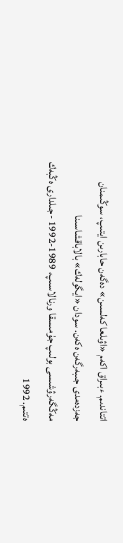اتتاندىم. ءبىراق اكەم «اۋىلعا كەلسىن» دەگەن حابارىن ايتىپ، سوڭىمنان جەزدەمدى جىبەرگەن ەكەن. سودان «ايگولەك» بالاباقشاسىنا مەڭگەرۋشىسى بولىپ جۇمىسقا ورنالاسىپ، 1989-1992 -جىلدارى ەڭبەك ەتتىم. 1992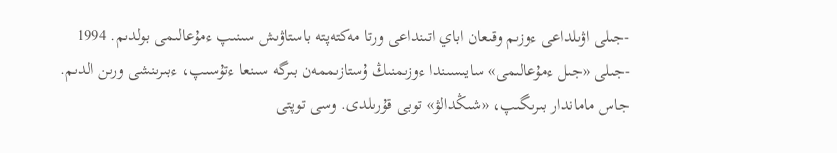-جىلى اۋىلداعى ءوزىم وقىعان اباي اتىنداعى ورتا مەكتەپتە باستاۋىش سىنىپ ءمۇعالىمى بولدىم. 1994 -جىلى «جىل ءمۇعالىمى» سايىسىندا ءوزىمنىڭ ۇستازىممەن بىرگە سىنعا ءتۇسىپ، ءبىرىنشى ورىن الدىم. جاس ماماندار بىرىگىپ، «شىڭدالۋ» توبى قۇرىلدى. وسى توپتى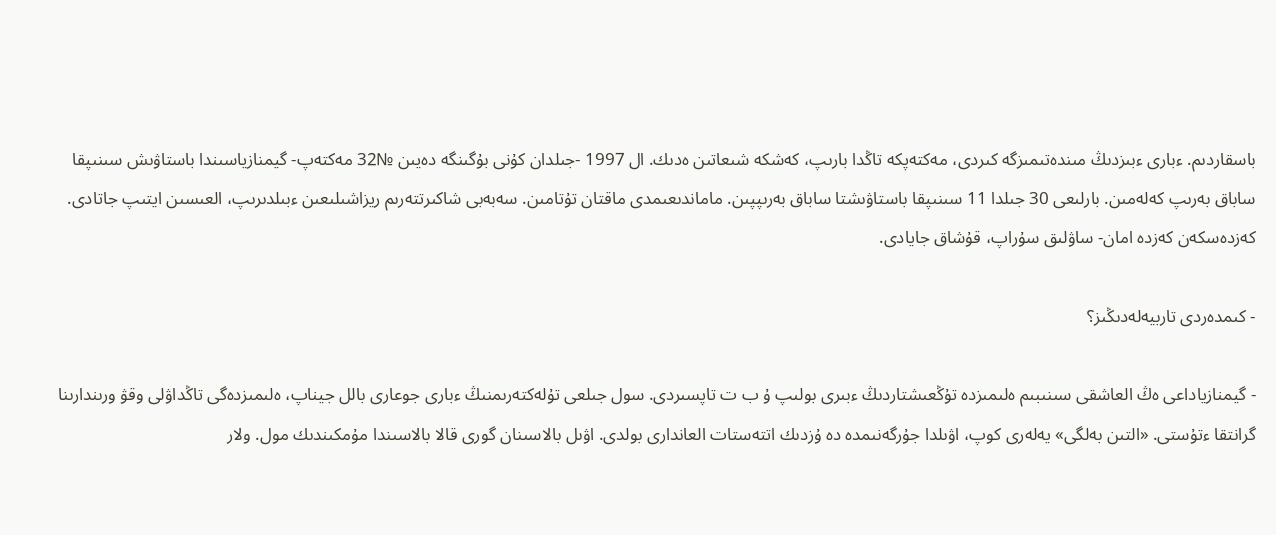باسقاردىم. ءبارى ءبىزدىڭ مىندەتىمىزگە كىردى، مەكتەپكە تاڭدا بارىپ، كەشكە شىعاتىن ەدىك. ال 1997 -جىلدان كۇنى بۇگىنگە دەيىن №32 مەكتەپ- گيمنازياسىندا باستاۋىش سىنىپقا ساباق بەرىپ كەلەمىن. بارلىعى 30 جىلدا 11 سىنىپقا باستاۋىشتا ساباق بەرىپپىن. ماماندىعىمدى ماقتان تۇتامىن. سەبەبى شاكىرتتەرىم ريزاشىلىعىن ءبىلدىرىپ، العىسىن ايتىپ جاتادى. كەزدەسكەن كەزدە امان- ساۋلىق سۇراپ، قۇشاق جايادى.

- كىمدەردى تاربيەلەدىڭىز؟

- گيمنازياداعى ەڭ العاشقى سىنىبىم ەلىمىزدە تۇڭعىشتاردىڭ ءبىرى بولىپ ۇ ب ت تاپسىردى. سول جىلعى تۇلەكتەرىمنىڭ ءبارى جوعارى بالل جيناپ، ەلىمىزدەگى تاڭداۋلى وقۋ ورىندارىنا گرانتقا ءتۇستى. «التىن بەلگى» يەلەرى كوپ، اۋىلدا جۇرگەنىمدە دە ۇزدىك اتتەستات العاندارى بولدى. اۋىل بالاسىنان گورى قالا بالاسىندا مۇمكىندىك مول. ولار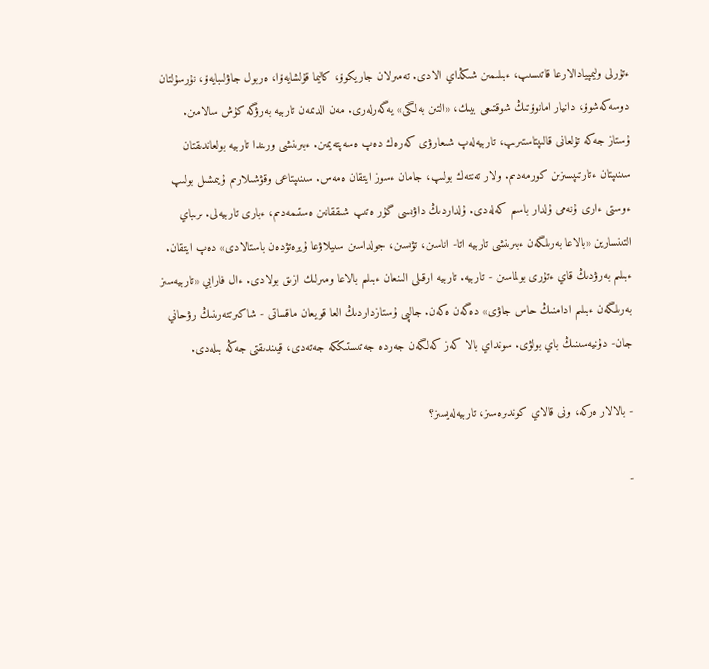ءتۇرلى وليمپيادالارعا قاتىسىپ، ءبىلىمىن شىڭداي الادى. تەمىرلان جاريكوۆ، كاليما قۇلشايەۆا، ەربول جاۋلىبايەۆ، نۇرسۇلتان دوسەكەشوۆ، دانيار امانوۆتىڭ شوقتىعى بيىك، «التىن بەلگى» يەگەرلەرى. مەن الدىمەن تاربيە بەرۋگە كۇش سالامىن. ۇستاز جەكە تۇلعانى قالىپتاستىرىپ، تاربيەلەپ شىعارۋى كەرەك دەپ ەسەپتەيمىن. ءبىرىنشى ورىندا تاربيە بولعاندىقتان سىنىپتان ءتارتىپسىزىن كورمەدىم. ولار تەنتەك بولىپ، جامان ءسوز ايتقان ەمەس. سىنىپتاعى وقۋشىلارىم ۇيىمشىل بولىپ ءوستى ءارى ۇنەمى ۇلدار باسىم كەلەدى. ۇلداردىڭ داۋىسى گۇر ەتىپ شىققانىن ەستىمەدىم، ءبارى تاربيەلى. ىرىباي التىنسارين «بالاعا بەرىلگەن ءبىرىنشى تاربيە اتا- اناسىن، تۋىسىن، جولداسىن سىيلاۋعا ۇيرەتۋدەن باستالادى» دەپ ايتقان. ءبىلىم بەرۋدىڭ قاي ءتۇرى بولماسىن - تاربيە. تاربيە ارقىلى الىنعان ءبىلىم بالاعا ومىرلىك ازىق بولادى. ءال فارابي «تاربيەسىز بەرىلگەن ءبىلىم ادامنىڭ حاس جاۋى» دەگەن ەكەن. جالپى ۇستازداردىڭ العا قويعان ماقساتى - شاكىرتتەرىنىڭ رۋحاني جان- دۇنيەسىنىڭ باي بولۋى. سونداي بالا كەز كەلگەن جەردە جەتىستىككە جەتەدى، قيىندىقتى جەڭە بىلەدى.

- بالالار ەركە، ونى قالاي كوندىرەسىز، تاربيەلەيسىز؟

-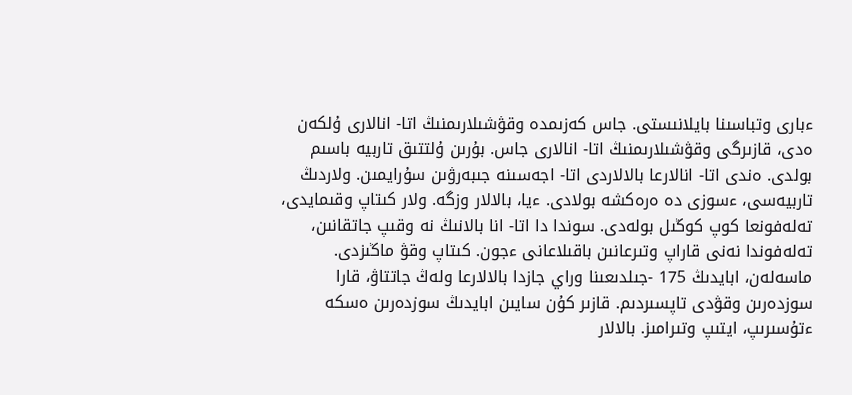ءبارى وتباسىنا بايلانىستى. جاس كەزىمدە وقۋشىلارىمنىڭ اتا- انالارى ۇلكەن ەدى، قازىرگى وقۋشىلارىمنىڭ اتا- انالارى جاس. بۇرىن ۇلتتىق تاربيە باسىم بولدى. ەندى اتا- انالارعا بالالاردى اتا- اجەسىنە جىبەرۋىن سۇرايمىن. ولاردىڭ تاربيەسى، ءسوزى دە ەرەكشە بولادى. ءيا، بالالار وزگە. ولار كىتاپ وقىمايدى، تەلەفونعا كوپ كوڭىل بولەدى. سوندا دا اتا- انا بالانىڭ نە وقىپ جاتقانىن، تەلەفوندا نەنى قاراپ وتىرعانىن باقىلاعانى ءجون. كىتاپ وقۋ ماڭىزدى. ماسەلەن، ابايدىڭ 175 -جىلدىعىنا وراي جازدا بالالارعا ولەڭ جاتتاۋ، قارا سوزدەرىن وقۋدى تاپسىردىم. قازىر كۇن سايىن ابايدىڭ سوزدەرىن ەسكە ءتۇسىرىپ، ايتىپ وتىرامىز. بالالار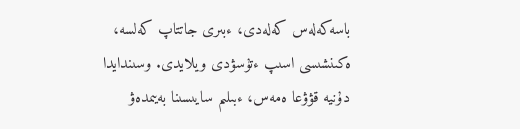باسەكەلەس كەلەدى، ءبىرى جاتتاپ كەلسە، ەكىنشىسى اسىپ ءتۇسۋدى ويلايدى. وسىندايدا دۇنيە قۋۋعا ەمەس، ءبىلىم سايىسىنا بەيىمدەۋ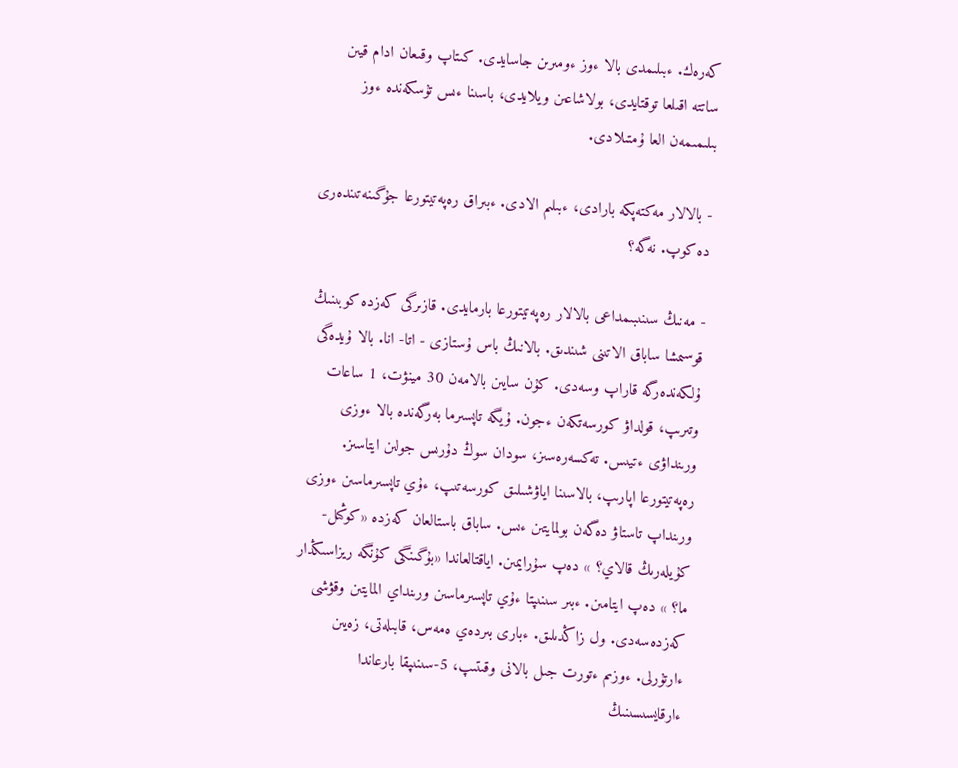كەرەك. ءبىلىمدى بالا ءوز ءومىرىن جاسايدى. كىتاپ وقىعان ادام قيىن ساتتە اقىلعا توقتايدى، بولاشاعىن ويلايدى، باسىنا ءىس تۇسكەندە ءوز بىلىمىمەن العا ۇمتىلادى.

- بالالار مەكتەپكە بارادى، ءبىلىم الادى. ءبىراق رەپەتيتورعا جۇگىنەتىندەرى دە كوپ. نەگە؟

- مەنىڭ سىنىبىمداعى بالالار رەپەتيتورعا بارمايدى. قازىرگى كەزدە كوبىنىڭ قوسىمشا ساباق الاتىنى شىندىق. بالانىڭ باس ۇستازى - اتا- انا. بالا ۇيدەگى ۇلكەندەرگە قاراپ وسەدى. كۇن سايىن بالامەن 30 مينۋت، 1 ساعات وتىرىپ، قولداۋ كورسەتكەن ءجون. ۇيگە تاپسىرما بەرگەندە بالا ءوزى ورىنداۋى ءتيىس. تەكسەرەسىز، سودان سوڭ دۇرىس جولىن ايتاسىز. رەپەتيتورعا اپارىپ، بالاسىنا اياۋشىلىق كورسەتىپ، ءۇي تاپسىرماسىن ءوزى ورىنداپ تاستاۋ دەگەن بولمايتىن ءىس. ساباق باستالعان كەزدە «كوڭىل- كۇيلەرىڭ قالاي؟ » دەپ سۇرايمىن. اياقتالعاندا «بۇگىنگى كۇنگە ريزاسىڭدار ما؟ » دەپ ايتامىن. ءبىر سىنىپتا ءۇي تاپسىرماسىن ورىنداي المايتىن وقۋشى كەزدەسەدى. ول زاڭدىلىق. ءبارى بىردەي ەمەس، قابىلەتى، زەيىن ءارتۇرلى. ءوزىم ءتورت جىل بالانى وقىتىپ، 5-سىنىپقا بارعاندا ءارقايسىسىنىڭ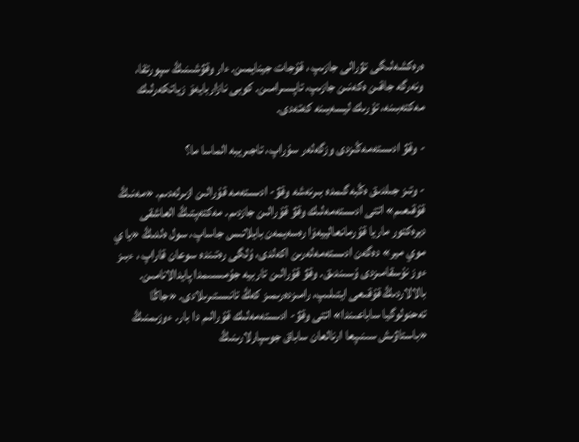ەرەكشەلىگى تۋرالى جازىپ ، قۇجات جينايمىن. ءار وقۋشىنىڭ سپورتقا، ونەرگە جاقىن ەكەنىن جازىپ، تاپسىرامىن. كوبى نازاربايەۆ زياتكەرلىك مەكتەبىنە، تۇرىك ليسەيىنە كەتەدى.

- وقۋ ادىستەمەڭىزدى وزگەلەر سۇراپ، تاجىريبە الماسا ما؟

- وتىز جىلدىق ەڭبەگىمدە بىرنەشە وقۋ- ادىستەمە قۇرالىن ازىرلەدىم. «مەنىڭ قۇقىعىم» اتتى ادىستەمەلىك وقۋ قۇرالىن جازدىم. مەكتەپتىڭ العاشقى ديرەكتور ماريا قۇرمانعالييەۆا رەسەيمەن بايلانىس جاساپ، سول ەلدىڭ «يا ي موي مير» دەگەن ادىستەمەلەرىن اكەلدى، ۇلگى رەتىندە سوعان قاراپ ، ءبىز ءوز نۇسقامىزدى ۇسىندىق. وقۋ قۇرالىن تاربيە جۇمىسىمدا پايدالانامىن. بالالاردىڭ قۇقىعى ايتىلىپ، رامىزدەرىمىز كەڭ تانىستىرىلادى. «جاڭا تەحنولوگيا ساباعىندا» اتتى وقۋ- ادىستەمەلىك قۇرالىم دا بار. ءوزىمنىڭ «باستاۋىش سىنىپعا ارنالعان ساباق جوسپارلارىنىڭ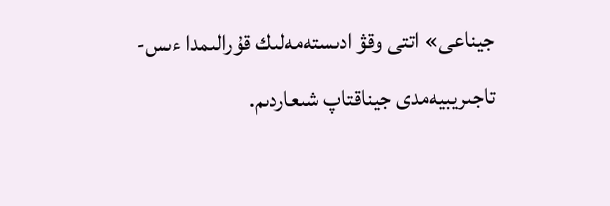جيناعى» اتتى وقۋ ادىستەمەلىك قۇرالىمدا ءىس- تاجىريبيەمدى جيناقتاپ شىعاردىم.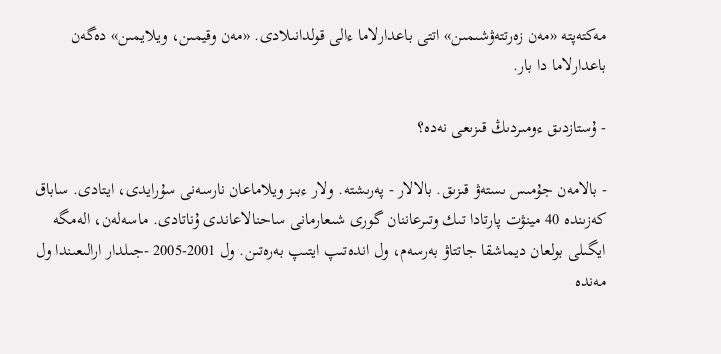مەكتەپتە «مەن زەرتتەۋشىمىن» اتتى باعدارلاما ءالى قولدانىلادى. «مەن وقيمىن، ويلايمىن» دەگەن باعدارلاما دا بار.

- ۇستازدىق ءومىردىڭ قىزىعى نەدە؟

- بالامەن جۇمىس ىستەۋ قىزىق. بالالار - پەرىشتە. ولار ءبىز ويلاماعان نارسەنى سۇرايدى، ايتادى. ساباق كەزىندە 40 مينۋت پارتادا تىك وتىرعاننان گورى شىعارمانى ساحنالاعاندى ۇناتادى. ماسەلەن، الەمگە ايگىلى بولعان ديماشقا جاتتاۋ بەرسەم، ول اندەتىپ ايتىپ بەرەتىن. ول 2001-2005 -جىلدار ارالىعىندا ول مەندە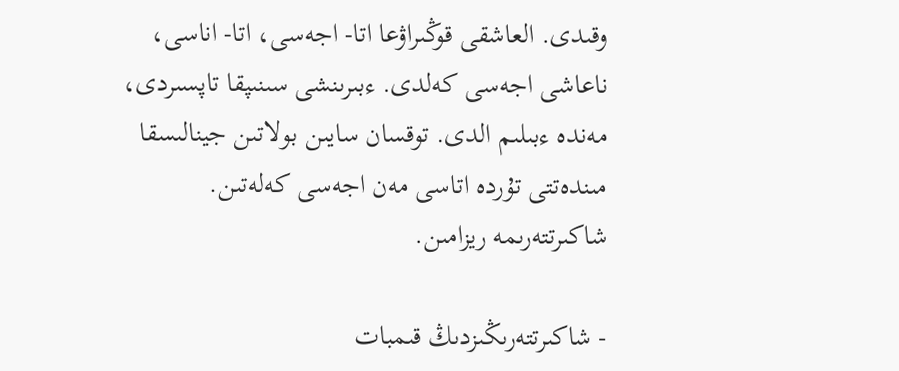وقىدى. العاشقى قوڭىراۋعا اتا- اجەسى، اتا- اناسى، ناعاشى اجەسى كەلدى. ءبىرىنشى سىنىپقا تاپسىردى، مەندە ءبىلىم الدى. توقسان سايىن بولاتىن جينالىسقا مىندەتتى تۇردە اتاسى مەن اجەسى كەلەتىن. شاكىرتتەرىمە ريزامىن.

- شاكىرتتەرىڭىزدىڭ قىمبات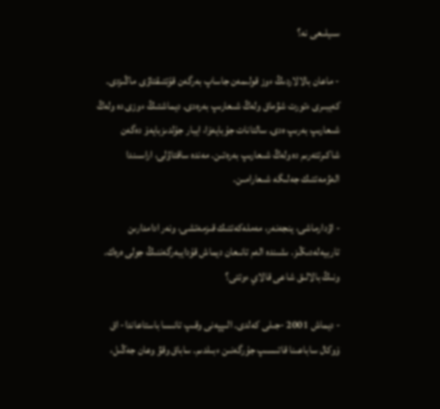سىيلىعى نە؟

- ماعان بالالاردىڭ ءوز قولىمەن جاساپ بەرگەن قۇتتىقتاۋى ماڭىزدى. كەيبىرى ءتورت شۋماق ولەڭ شىعارىپ بەرەدى. ديماشتىڭ ءوزى دە ولەڭ شىعارىپ بەرىپ ەدى. سالتانات جۇبايەۆا، ايبار جۇلدىزبايەۆ دەگەن شاكىرتتەرىم دە ولەڭ شىعارىپ بەرەتىن. مەندە ساقتاۋلى، اراسىندا الەۋمەتتىك جەلىگە شىعارامىن.

- اۋدارماشى، ينجەنەر، مەملەكەتتىك قىزمەتشى، ونەر ادامدارىن تاربيەلەدىڭىز. ىشىندە الەم تانىعان ديماش قۇدايبەرگەننىڭ جولى ەرەك. ونىڭ بالالىق شاعى قالاي ءوتتى؟

- ديماش 2001 -جىلى كەلدى. الىپپەنى وقىپ تانىسا باستاعاندا- اق ۆوكال ساباعىنا قاتىسىپ جۇرگەنىن ءبىلدىم. ساباق وقۋ وعان جەڭىل،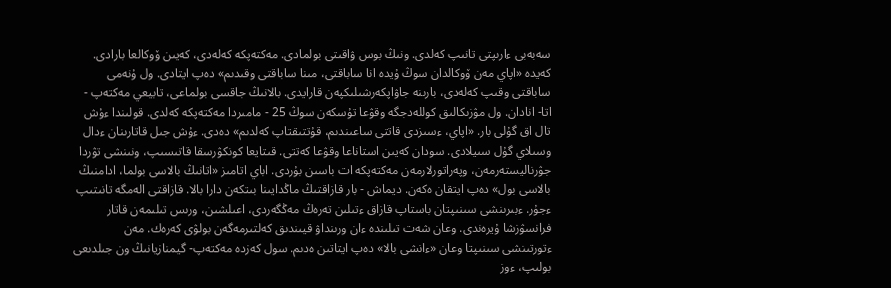سەبەبى ءارىپتى تانىپ كەلدى. ونىڭ بوس ۋاقىتى بولمادى. مەكتەپكە كەلەدى، كەيىن ۆوكالعا بارادى. كەيدە «اپاي مەن ۆوكالدان سوڭ ۇيدە انا ساباقتى، مىنا ساباقتى وقىدىم» دەپ ايتادى. ول ۇنەمى ساباقتى وقىپ كەلەدى، بارىنە جاۋاپكەرشىلىكپەن قارايدى. بالانىڭ جاقسى بولماعى، تابيعي مەكتەپ - اتا- انادان. ول مۋزىكالىق كوللەدجگە وقۋعا تۇسكەن سوڭ 25 - مامىردا مەكتەپكە كەلدى. قولىندا ءۇش تال اق گۇلى بار. «اپاي، ءسىزدى قاتتى ساعىندىم، قۇتتىقتاپ كەلدىم» دەدى. ءۇش جىل قاتارىنان ءدال وسىلاي گۇل سىيلادى. سودان كەيىن استاناعا وقۋعا كەتتى. قىتايعا كونكۋرسقا قاتىسىپ، ونىنشى تۋردا جۋرناليستەرمەن، وپەراتورلارمەن مەكتەپكە ات باسىن بۇردى. اباي اتامىز «اتانىڭ بالاسى بولما، ادامنىڭ بالاسى بول» دەپ ايتقان ەكەن. ديماش - بار قازاقتىڭ ماڭدايىنا بىتكەن دارا بالا. قازاقتى الەمگە تانىتىپ ءجۇر. ءبىرىنشى سىنىپتان باستاپ قازاق ءتىلىن تەرەڭ مەڭگەردى، اعىلشىن، ورىس تىلىمەن قاتار فرانسۋزشا ۇيرەندى. وعان شەت تىلىندە ءان ورىنداۋ قيىندىق كەلتىرمەگەن بولۋى كەرەك. مەن ءتورتىنشى سىنىپتا وعان «ءانشى بالا» دەپ ايتاتىن ەدىم. سول كەزدە مەكتەپ- گيمنازيانىڭ ون جىلدىعى بولىپ، ءوز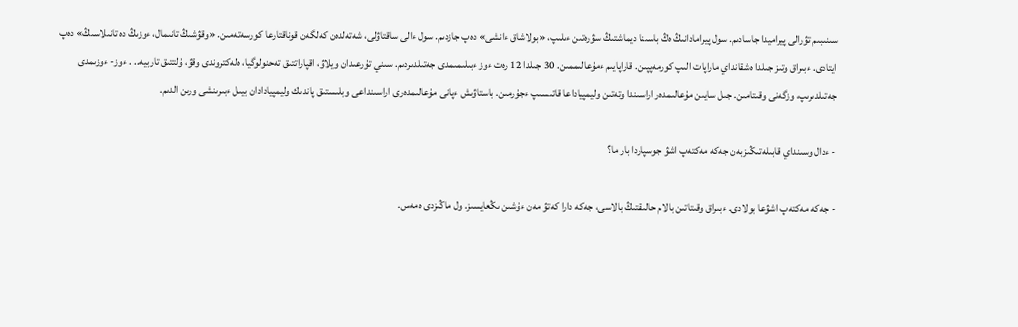سىنىبىم تۋرالى پيراميدا جاسادىم. سول پيرامادانىڭ ەڭ باسىنا ديماشتىڭ سۋرەتىن ءىلىپ، «بولاشاق ءانشى» دەپ جازدىم. سول ءالى ساقتاۋلى، شەتەلدەن كەلگەن قوناقتارعا كورسەتەمىن. «وقۋشىڭ تانىمال، ءوزىڭ دە تانىلاسىڭ» دەپ ايتادى. ءبىراق وتىز جىلدا ەشقانداي ماراپات الىپ كورمەپپىن. قاراپايىم ءمۇعالىممىن. 30 جىلدا 12 رەت ءوز ءبىلىمىمدى جەتىلدىردىم. سىني تۇرعىدان ويلاۋ، اقپاراتتىق تەحنولوگيا، ەلەكتروندى وقۋ، ۇلتتىق تاربيە.. . ءوز- ءوزىمدى جەتىلدىرىپ، وزگەنى وقىتامىن. جىل سايىن مۇعالىمدەر اراسىندا وتەتىن وليمپياداعا قاتىسىپ ءجۇرمىن. باستاۋىش ءپانى مۇعالىمدەرى اراسىنداعى وبلىستىق پاندىك وليمپيادادان بيىل ءبىرىنشى ورىن الدىم.

- ءدال وسىنداي قابىلەتىڭىزبەن جەكە مەكتەپ اشۋ جوسپاردا بار ما؟

- جەكە مەكتەپ اشۋعا بولادى. ءبىراق وقىتاتىن بالام حالىقتىڭ بالاسى، جەكە دارا كەتۋ مەن ءۇشىن ىڭعايسىز. ول ماڭىزدى ەمەس.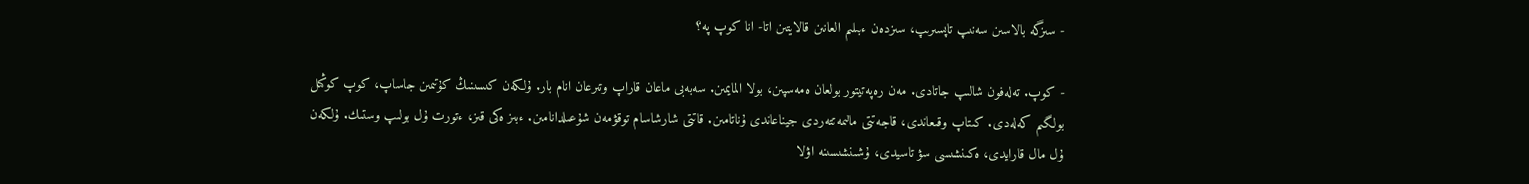- سىزگە بالاسىن سەنىپ تاپسىرىپ، سىزدەن ءبىلىم العانىن قالايتىن اتا- انا كوپ پە؟

- كوپ. تەلەفون شالىپ جاتادى. مەن رەپەتيتور بولعان ەمەسپىن، بولا المايمىن. سەبەبى ماعان قاراپ وتىرعان انام بار. ۇلكەن كىسىنىڭ كۇتىمىن جاساپ، كوپ كوڭىل بولگىم كەلەدى. كىتاپ وقىعاندى، قاجەتتى مالىمەتتەردى جيناعاندى ۇناتامىن. قاتتى شارشاسام توقۋمەن شۇعىلدانامىن. ءبىز ەكى قىز، ءتورت ۇل بولىپ وستىك. ۇلكەن ۇل مال قارايدى، ەكىنشىسى سۋ تاسيدى، ۇشىنشىسىنە اۋلا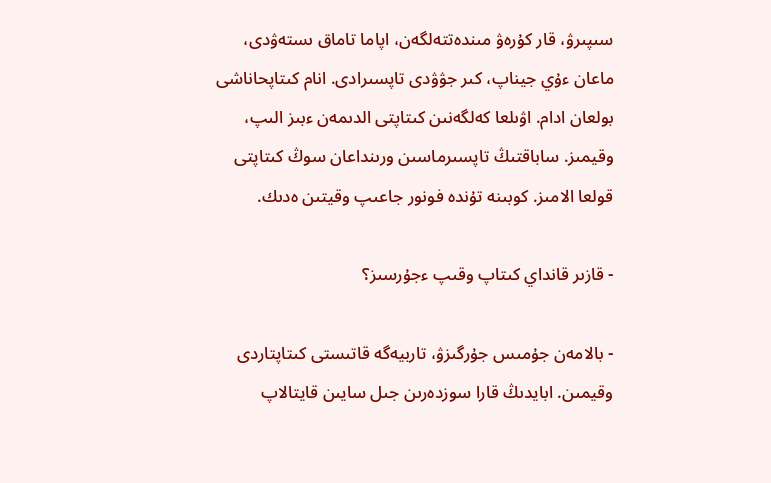سىپىرۋ، قار كۇرەۋ مىندەتتەلگەن، اپاما تاماق ىستەۋدى، ماعان ءۇي جيناپ، كىر جۋۋدى تاپسىرادى. انام كىتاپحاناشى بولعان ادام. اۋىلعا كەلگەنىن كىتاپتى الدىمەن ءبىز الىپ، وقيمىز. ساباقتىڭ تاپسىرماسىن ورىنداعان سوڭ كىتاپتى قولعا الامىز. كوبىنە تۇندە فونور جاعىپ وقيتىن ەدىك.

- قازىر قانداي كىتاپ وقىپ ءجۇرسىز؟

- بالامەن جۇمىس جۇرگىزۋ، تاربيەگە قاتىستى كىتاپتاردى وقيمىن. ابايدىڭ قارا سوزدەرىن جىل سايىن قايتالاپ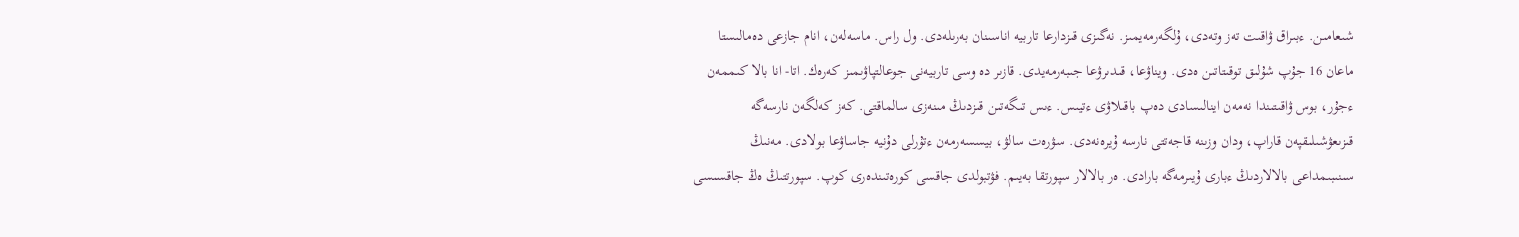شىعامىن. ءبىراق ۋاقىت تەز وتەدى، ۇلگەرمەيمىز. نەگىزى قىزدارعا تاربيە اناسىنان بەرىلەدى. ول راس. ماسەلەن، انام جازعى دەمالىستا ماعان 16 جۇپ شۇلىق توقىتاتىن ەدى. ويناۋعا، قىدىرۋعا جىبەرمەيدى. قازىر دە وسى تاربيەنى جوعالتپاۋىمىز كەرەك. اتا- انا بالا كىممەن ءجۇر، بوس ۋاقىتىندا نەمەن اينالىسادى دەپ باقىلاۋى ءتيىس. ءىس تىگەتىن قىزدىڭ مىنەزى سالماقتى. كەز كەلگەن نارسەگە قىزىعۋشىلىقپەن قاراپ، ودان وزىنە قاجەتتى نارسە ۇيرەنەدى. سۋرەت سالۋ، بيسسەرمەن ءتۇرلى دۇنيە جاساۋعا بولادى. مەنىڭ سىنىبىمداعى بالالاردىڭ ءبارى ۇيىرمەگە بارادى. ەر بالالار سپورتقا بەيىم. فۋتبولدى جاقسى كورەتىندەرى كوپ. سپورتتىڭ ەڭ جاقسىسى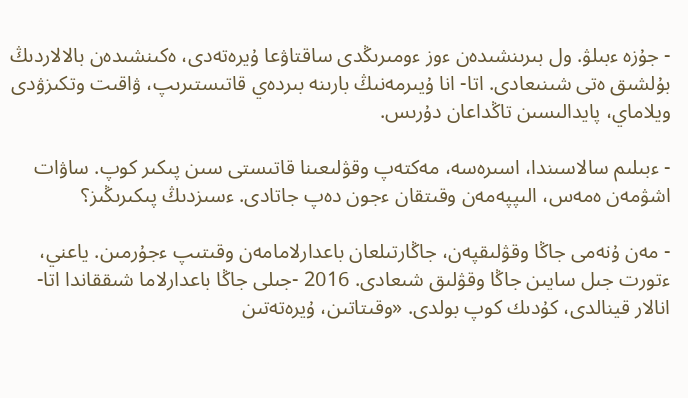- جۇزە ءبىلۋ. ول بىرىنشىدەن ءوز ءومىرىڭدى ساقتاۋعا ۇيرەتەدى، ەكىنشىدەن بالالاردىڭ بۇلشىق ەتى شىنىعادى. اتا- انا ۇيىرمەنىڭ بارىنە بىردەي قاتىستىرىپ، ۋاقىت وتكىزۋدى ويلاماي، پايدالىسىن تاڭداعان دۇرىس.

- ءبىلىم سالاسىندا، اسىرەسە، مەكتەپ وقۋلىعىنا قاتىستى سىن پىكىر كوپ. ساۋات اشۋمەن ەمەس، الىپپەمەن وقىتقان ءجون دەپ جاتادى. ءسىزدىڭ پىكىرىڭىز؟

- مەن ۇنەمى جاڭا وقۋلىقپەن، جاڭارتىلعان باعدارلامامەن وقىتىپ ءجۇرمىن. ياعني، ءتورت جىل سايىن جاڭا وقۋلىق شىعادى. 2016 -جىلى جاڭا باعدارلاما شىققاندا اتا- انالار قينالدى، كۇدىك كوپ بولدى. «وقىتاتىن، ۇيرەتەتىن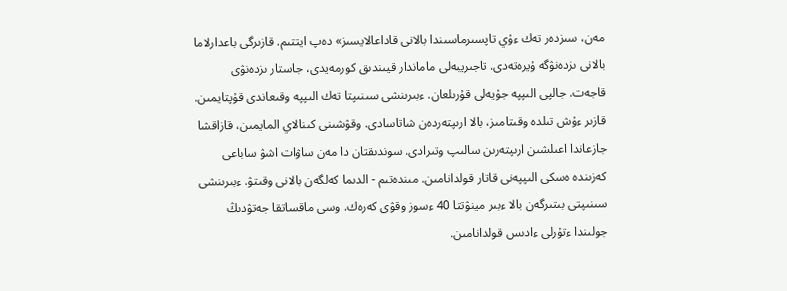مەن، سىزدەر تەك ءۇي تاپسىرماسىندا بالانى قاداعالايسىز» دەپ ايتتىم. قازىرگى باعدارلاما بالانى ىزدەنۋگە ۇيرەتەدى. تاجىريبەلى ماماندار قيىندىق كورمەيدى، جاستار ىزدەنۋى قاجەت. جالپى الىپپە جۇيەلى قۇرىلعان. ءبىرىنشى سىنىپتا تەك الىپپە وقىعاندى قۇپتايمىن. قازىر ءۇش تىلدە وقىتامىز، بالا ارىپتەردەن شاتاسادى. وقۋشىنى كىنالاي المايمىن، قازاقشا جازعاندا اعىلشىن ارىپتەرىن سالىپ وتىرادى. سوندىقتان دا مەن ساۋات اشۋ ساباعى كەزىندە ەسكى الىپپەنى قاتار قولدانامىن. مىندەتىم - الدىما كەلگەن بالانى وقىتۋ. ءبىرىنشى سىنىپتى بىتىرگەن بالا ءبىر مينۋتتا 40 ءسوز وقۋى كەرەك. وسى ماقساتقا جەتۋدىڭ جولىندا ءتۇرلى ءادىس قولدانامىن.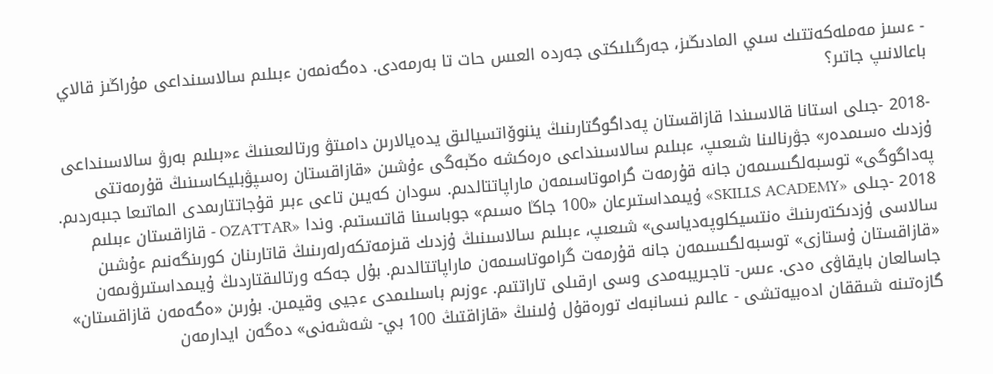- ءسىز مەملەكەتتىك سىي المادىڭىز، جەرگىلىكتى جەردە العىس حات تا بەرمەدى. دەگەنمەن ءبىلىم سالاسىنداعى مۇراڭىز قالاي باعالانىپ جاتىر؟

-2018 -جىلى استانا قالاسىندا قازاقستان پەداگوگتارىنىڭ يننوۆاتسيالىق يدەيالارىن دامىتۋ ورتالىعىنىڭ ء«بىلىم بەرۋ سالاسىنداعى ۇزدىك ەسىمدەر» جۋرنالىنا شىعىپ، ءبىلىم سالاسىنداعى ەرەكشە ەڭبەگى ءۇشىن «قازاقستان رەسپۋبليكاسىنىڭ قۇرمەتتى پەداگوگى» توسبەلگىسىمەن جانە قۇرمەت گراموتاسىمەن ماراپاتتالدىم. سودان كەيىن تاعى ءبىر قۇجاتتارىمدى الماتىعا جىبەردىم. 2018 -جىلى «SKILLS ACADEMY» ۇيىمداستىرعان «100 جاڭا ەسىم» جوباسىنا قاتىستىم. وندا «OZATTAR - قازاقستان ءبىلىم سالاسى ۇزدىكتەرىنىڭ ەنتسيكلوپەدياسى» شىعىپ، ءبىلىم سالاسىنىڭ ۇزدىك قىزمەتكەرلەرىنىڭ قاتارىنان كورىنگەنىم ءۇشىن «قازاقستان ۇستازى» توسبەلگىسىمەن جانە قۇرمەت گراموتاسىمەن ماراپاتتالدىم. بۇل جەكە ورتالىقتاردىڭ ۇيىمداستىرۋىمەن جاسالعان بايقاۋى ەدى. ءىس- تاجىريبەمدى وسى ارقىلى تاراتتىم. ءوزىم باسىلىمدى ءجيى وقيمىن. بۇرىن «ەگەمەن قازاقستان» گازەتىنە شىققان ادەبيەتشى - عالىم نىسانبەك تورەقۇل ۇلىنىڭ «قازاقتىڭ 100 بي- شەشەنى» دەگەن ايدارمەن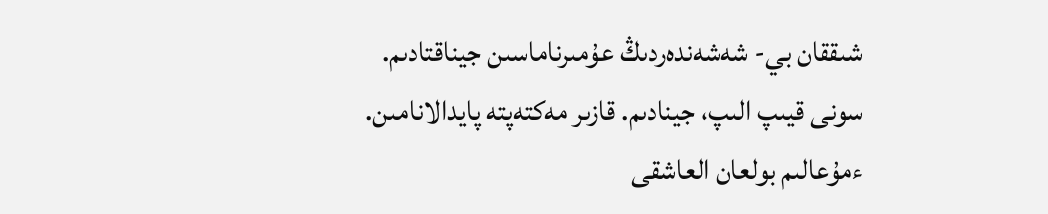شىققان بي- شەشەندەردىڭ عۇمىرناماسىن جيناقتادىم. سونى قيىپ الىپ، جينادىم. قازىر مەكتەپتە پايدالانامىن. ءمۇعالىم بولعان العاشقى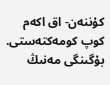كۇننەن- اق اكەم كوپ كومەكتەستى. بۇگىنگى مەنىڭ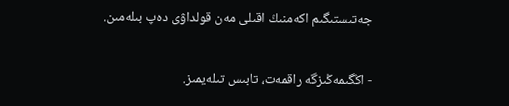جەتىستىگىم اكەمنىڭ اقىلى مەن قولداۋى دەپ بىلەمىن.

- اڭگىمەڭىزگە راقمەت، تابىس تىلەيمىز.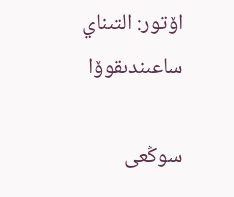اۆتور: التىناي ساعىندىقوۆا

سوڭعى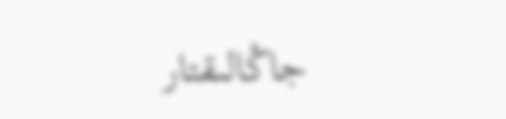جاڭالىقتار